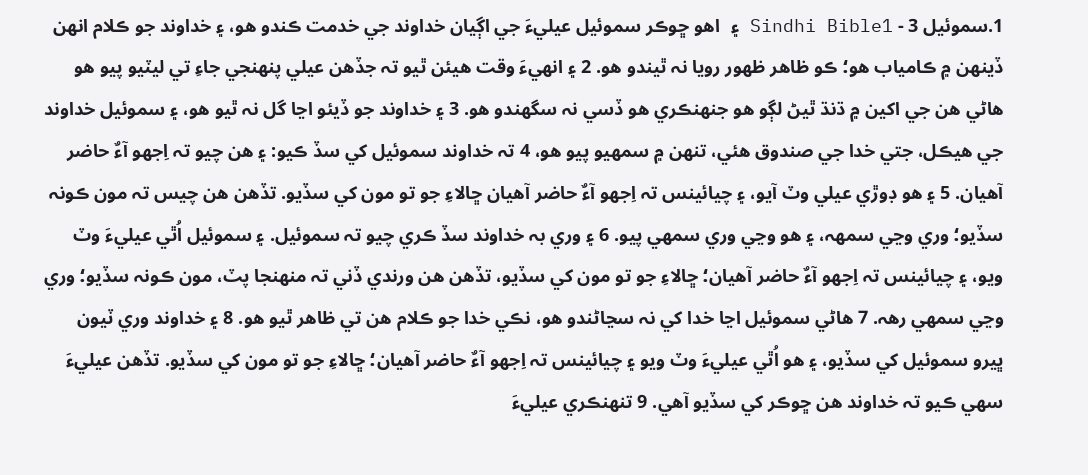1.سموئيل 3 - Sindhi Bible1 ۽ اهو ڇوڪر سموئيل عيليءَ جي اڳيان خداوند جي خدمت ڪندو هو، ۽ خداوند جو ڪلام انهن ڏينهن ۾ ڪامياب هو؛ ڪو ظاهر ظهور رويا نہ ٿيندو هو. 2 ۽ انهيءَ وقت هيئن ٿيو تہ جڏهن عيلي پنهنجي جاءِ تي ليٽيو پيو هو هاڻي هن جي اکين ۾ ڌنڌ ٿيڻ لڳو هو جنهنڪري هو ڏسي نہ سگهندو هو. 3 ۽ خداوند جو ڏيئو اڃا گل نہ ٿيو هو، ۽ سموئيل خداوند جي هيڪل، جتي خدا جي صندوق هئي، تنهن ۾ سمهيو پيو هو، 4 تہ خداوند سموئيل کي سڏ ڪيو: ۽ هن چيو تہ اِجهو آءٌ حاضر آهيان. 5 ۽ هو ڊوڙي عيلي وٽ آيو، ۽ چيائينس تہ اِجهو آءٌ حاضر آهيان ڇالاءِ جو تو مون کي سڏيو. تڏهن هن چيس تہ مون ڪونہ سڏيو؛ وري وڃي سمهہ، ۽ هو وڃي وري سمهي پيو. 6 ۽ وري بہ خداوند سڏ ڪري چيو تہ سموئيل. ۽ سموئيل اُٿي عيليءَ وٽ ويو، ۽ چيائينس تہ اِجهو آءٌ حاضر آهيان؛ ڇالاءِ جو تو مون کي سڏيو، تڏهن هن ورندي ڏني تہ منهنجا پٽ، مون ڪونہ سڏيو؛ وري وڃي سمهي رهہ. 7 هاڻي سموئيل اڃا خدا کي نہ سڃاڻندو هو، نڪي خدا جو ڪلام هن تي ظاهر ٿيو هو. 8 ۽ خداوند وري ٽيون ڀيرو سموئيل کي سڏيو، ۽ هو اُٿي عيليءَ وٽ ويو ۽ چيائينس تہ اِجهو آءٌ حاضر آهيان؛ ڇالاءِ جو تو مون کي سڏيو. تڏهن عيليءَ سهي ڪيو تہ خداوند هن ڇوڪر کي سڏيو آهي. 9 تنهنڪري عيليءَ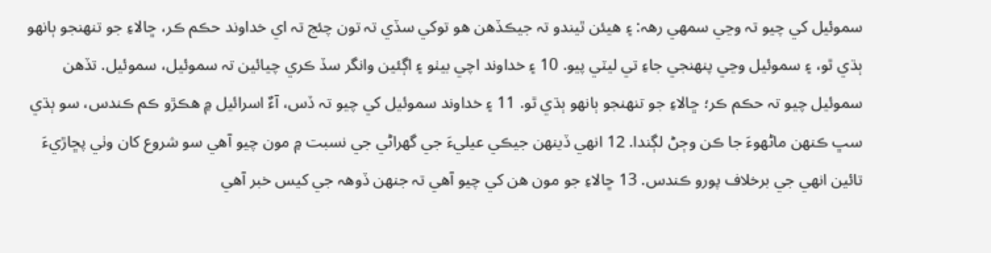سموئيل کي چيو تہ وڃي سمهي رهہ: ۽ هيئن ٿيندو تہ جيڪڏهن هو توکي سڏي تہ تون چئج تہ اي خداوند حڪم ڪر، ڇالاءِ جو تنهنجو ٻانهو ٻڌي ٿو، ۽ سموئيل وڃي پنهنجي جاءِ تي ليٽي پيو. 10 ۽ خداوند اچي بيٺو ۽ اڳئين وانگر سڏ ڪري چيائين تہ سموئيل، سموئيل. تڏهن سموئيل چيو تہ حڪم ڪر؛ ڇالاءِ جو تنهنجو ٻانهو ٻڌي ٿو. 11 ۽ خداوند سموئيل کي چيو تہ ڏس، آءٌ اسرائيل ۾ هڪڙو ڪم ڪندس، سو ٻڌي سڀ ڪنهن ماڻهوءَ جا ڪن وڄڻ لڳندا. 12 انهي ڏينهن جيڪي عيليءَ جي گهراڻي جي نسبت ۾ مون چيو آهي سو شروع کان وٺي پڇاڙيءَ تائين انهي جي برخلاف پورو ڪندس. 13 ڇالاءِ جو مون هن کي چيو آهي تہ جنهن ڏوهہ جي کيس خبر آهي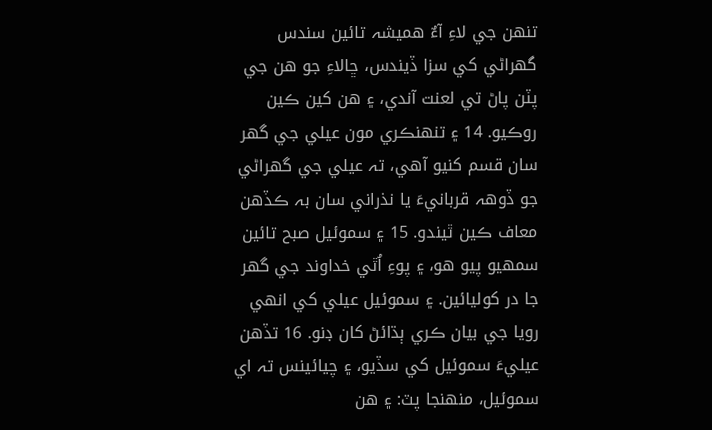تنهن جي لاءِ آءٌ هميشہ تائين سندس گهراڻي کي سزا ڏيندس، ڇالاءِ جو هن جي پٽن پاڻ تي لعنت آندي، ۽ هن کين ڪين روڪيو. 14 ۽ تنهنڪري مون عيلي جي گهر سان قسم کنيو آهي، تہ عيلي جي گهراڻي جو ڏوهہ قربانيءَ يا نذراني سان بہ ڪڏهن معاف ڪين ٿيندو. 15 ۽ سموئيل صبح تائين سمهيو پيو هو، ۽ پوءِ اُٿي خداوند جي گهر جا در کوليائين. ۽ سموئيل عيلي کي انهي رويا جي بيان ڪري ٻڌائڻ کان ڊنو. 16 تڏهن عيليءَ سموئيل کي سڏيو، ۽ چيائينس تہ اي سموئيل، منهنجا پٽ: ۽ هن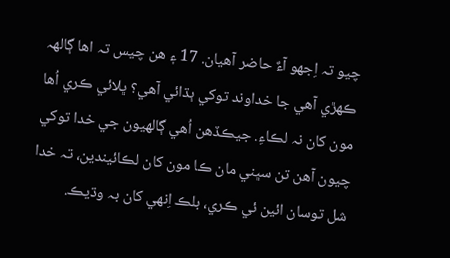چيو تہ اِجهو آءٌ حاضر آهيان. 17 ۽ هن چيس تہ اها ڳالهہ ڪهڙي آهي جا خداوند توکي ٻڌائي آهي؟ ڀلائي ڪري اُها مون کان نہ لڪاءِ. جيڪڏهن اُهي ڳالهيون جي خدا توکي چيون آهن تن سڀني مان ڪا مون کان لڪائيندين، تہ خدا شل توسان ائين ئي ڪري، بلڪ اِنهي کان بہ وڌيڪ.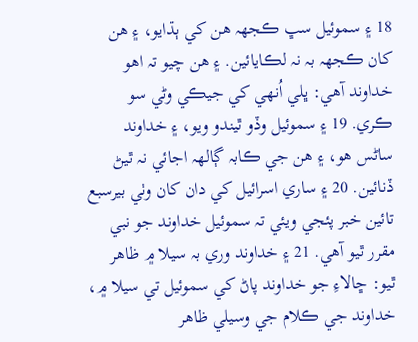18 ۽ سموئيل سڀ ڪجهہ هن کي ٻڌايو، ۽ هن کان ڪجهہ بہ نہ لڪايائين. ۽ هن چيو تہ اهو خداوند آهي: ڀلي اُنهي کي جيڪي وڻي سو ڪري. 19 ۽ سموئيل وڏو ٿيندو ويو، ۽ خداوند ساڻس هو، ۽ هن جي ڪابہ ڳالهہ اجائي نہ ٿيڻ ڏنائين. 20 ۽ ساري اسرائيل کي دان کان وٺي بيرسبع تائين خبر پئجي ويئي تہ سموئيل خداوند جو نبي مقرر ٿيو آهي. 21 ۽ خداوند وري بہ سيلا ۾ ظاهر ٿيو: ڇالاءِ جو خداوند پاڻ کي سموئيل تي سيلا ۾، خداوند جي ڪلام جي وسيلي ظاهر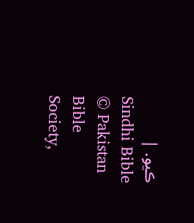ڪيو. |
Sindhi Bible © Pakistan Bible Society,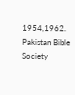1954,1962.
Pakistan Bible Society